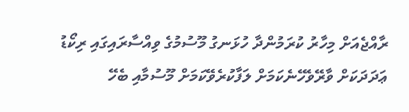ރާއްޖެއަށް މިހާރު ކުރަމުންދާ ހުޅަނގު މޫސުމުގެ ވިއްސާރައިގައި ރިކޯޑު ޢަދަދަކަށް ވާރޭވެހޭނެކަމަށް ލަފާކުރެވޭކަމަށް މޫސުމާއި ބެހޭ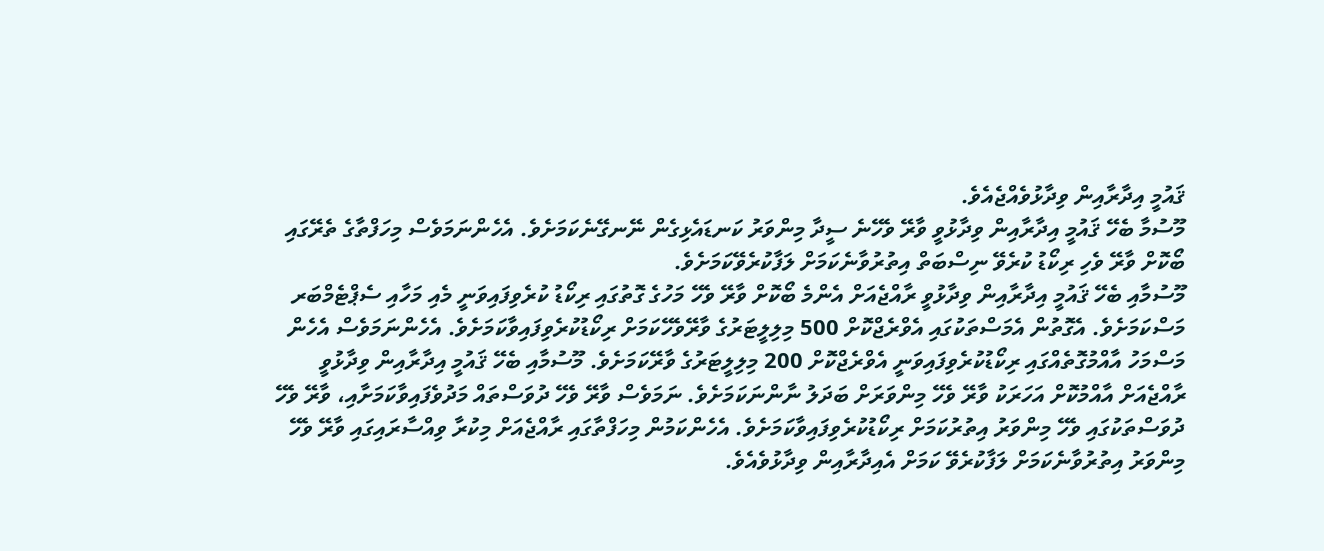ޤައުމީ އިދާރާއިން ވިދާޅުވެއްޖެއެވެ.
މޫސުމާ ބެހޭ ޤައުމީ އިދާރާއިން ވިދާޅުވީ ވާރޭ ވެހޭނެ ސީދާ މިންވަރު ކަނޑައެޅިގެން ނޭނގޭނެކަމަށެވެ. އެހެންނަމަވެސް މިހަފްތާގެ ތެރޭގައި ބޯކޮށް ވާރޭ ވެހި ރިކޯޑު ކުރެވޭ ނިސްބަތް އިތުރުވާނެކަމަށް ލަފާކުރެވޭކަމަށެވެ.
މޫސުމާއި ބެހޭ ޤައުމީ އިދާރާއިން ވިދާޅުވީ ރާއްޖެއަށް އެންމެ ބޯކޮށް ވާރޭ ވެހޭ މަހުގެ ގޮތުގައި ރިކޯޑު ކުރެވިފައިވަނީ މެއި މަހާއި ސެޕްޓެމްބަރ މަސްކަމަށެވެ. އެގޮތުން އެމަސްތަކުގައި އެވްރެޖްކޮށް 500 މިލިލީޓަރުގެ ވާރޭވެހޭކަމަށް ރިކޯޑުކުރެވިފައިވާކަމަށެވެ. އެހެންނަމަވެސް އެހެން މަސްމަހު އާއްމުގޮތެއްގައި ރިކޯޑުކުރެވިފައިވަނީ އެވްރެޖްކޮށް 200 މިލިލީޓަރުގެ ވާރޭކަމަށެވެ. މޫސުމާއި ބެހޭ ޤައުމީ އިދާރާއިން ވިދާޅުވީ ރާއްޖެއަށް އާއްމުކޮށް އަހަރަކު ވާރޭ ވެހޭ މިންވަރަށް ބަދަލު ނާންނަކަމަށެވެ. ނަމަވެސް ވާރޭ ވެހޭ ދުވަސްތައް މަދުވެފައިވާކަމަށާއި، ވާރޭ ވެހޭ ދުވަސްތަކުގައި ވެހޭ މިންވަރު އިތުރުކަމަށް ރިކޯޑުކުރެވިފައިވާކަމަށެވެ. އެހެންކަމުން މިހަފްތާގައި ރާއްޖެއަށް މިކުރާ ވިއްސާރައިގައި ވާރޭ ވެހޭ މިންވަރު އިތުރުވާނެކަމަށް ލަފާކުރެވޭ ކަމަށް އެއިދާރާއިން ވިދާޅުވެއެވެ.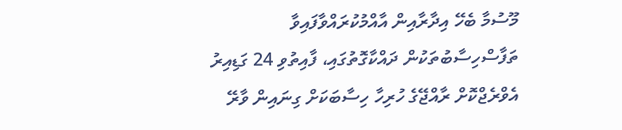މޫސުމާ ބެހޭ އިދާރާއިން އާއްމުކުރައްވާފައިވާ ތަފާސްހިސާބުތަކުން ދައްކާގޮތުގައި، ފާއިތުވި 24 ގަޑިއިރު އެވްރެޖްކޮށް ރާއްޖޭގެ ހުރިހާ ހިސާބަކަށް ގިނައިން ވާރޭ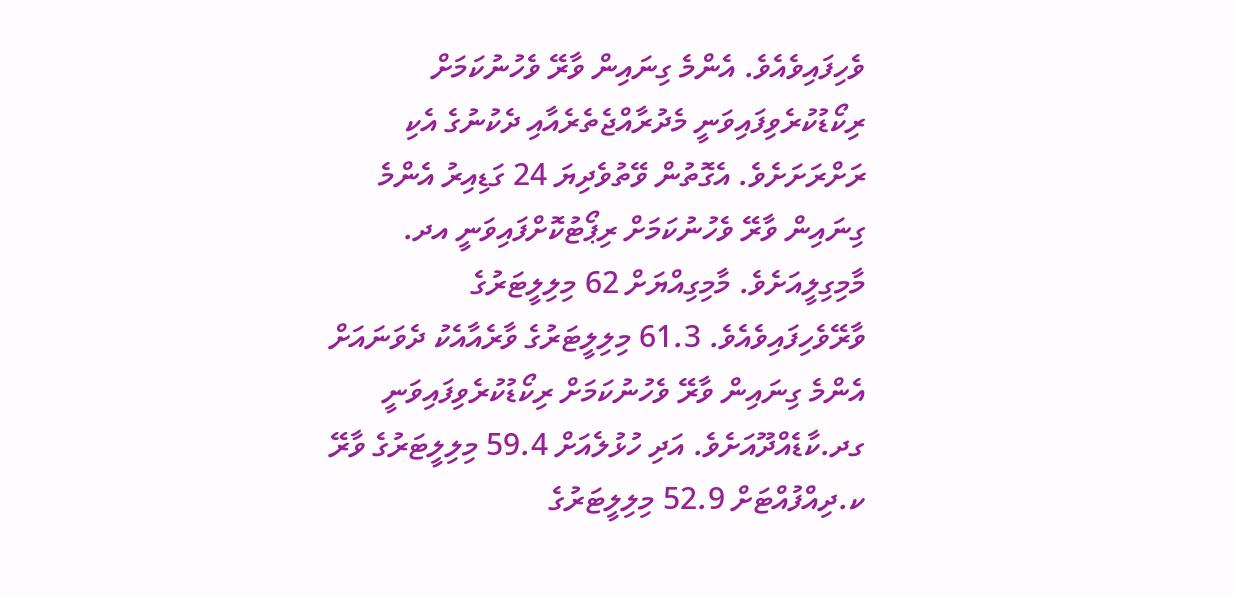ވެހިފައިވެއެވެ. އެންމެ ގިނައިން ވާރޭ ވެހުނުކަމަށް ރިކޯޑުކުރެވިފައިވަނީ މެދުރާއްޖެތެރެއާއި ދެކުނުގެ އެކި ރަށްރަށަށެވެ. އެގޮތުން ވޭތުވެދިޔަ 24 ގަޑިއިރު އެންމެ ގިނައިން ވާރޭ ވެހުނުކަމަށް ރިޕޯޓުކޮށްފައިވަނީ އދ. މާމިގިލީއަށެވެ. މާމިގިއްޔަށް 62 މިލިލީޓަރުގެ ވާރޭވެހިފައިވެއެވެ. 61.3 މިލިލީޓަރުގެ ވާރެއާއެކު ދެވަނައަށް އެންމެ ގިނައިން ވާރޭ ވެހުނުކަމަށް ރިކޯޑުކުރެވިފައިވަނީ ގދ.ކާޑެއްދޫއަށެވެ. އަދި ހުޅުލެއަށް 59.4 މިލިލީޓަރުގެ ވާރޭ ކ.ދިއްފުއްޓަށް 52.9 މިލިލީޓަރުގެ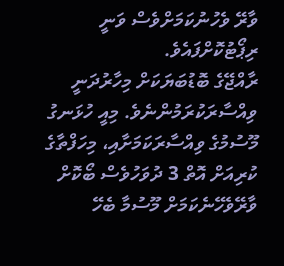ވާރޭ ވެހުނުކަމަށްވެސް ވަނީ ރިޕޯޓުކޮށްފައެވެ.
ރާއްޖޭގެ ބޮޑުބަޔަކަށް މިހާރުދަނީ ވިއްސާރަކުރަމުންނެވެ. މިއީ ހުޅަނގު މޫސުމުގެ ވިއްސާރަކަމަށާއި، މިހަފްތާގެ ކުރިއަށް އޮތް 3 ދުވަހުވެސް ބޯކޮށް ވާރޭވެހޭނެކަމަށް މޫސުމާ ބެހޭ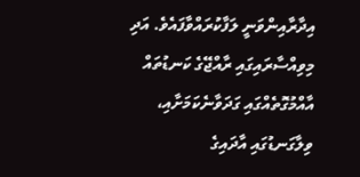އިދާރާއިންވަނީ ލަފާކުރައްވާފައެވެ. އަދި މިވިއްސާރައިގައި ރާއްޖޭގެ ކަނޑުތައް އާއްމުގޮތެއްގައި ގަދަވާނެކަމަށާއި، ވިލާގަނޑުގައި އާދައިގެ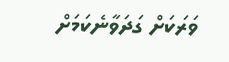ވަރަކަށް ގަދަވާނެކަމަށް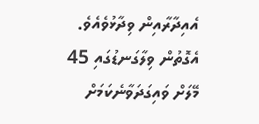އެއިދާރާއިން ވިދާޅުވެއެވެ. އެގޮތުން ވިލާގަނޑުގައި 45 މޭލަށް ވައިގަދަވާނެކަމަށް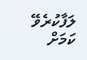ލަފާކުރެވޭ ކަމަށް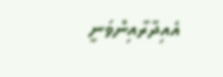އެއިދާރާއިންވަނީ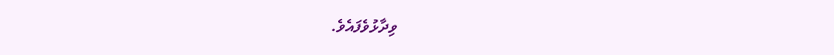ވިދާޅުވެފައެވެ.